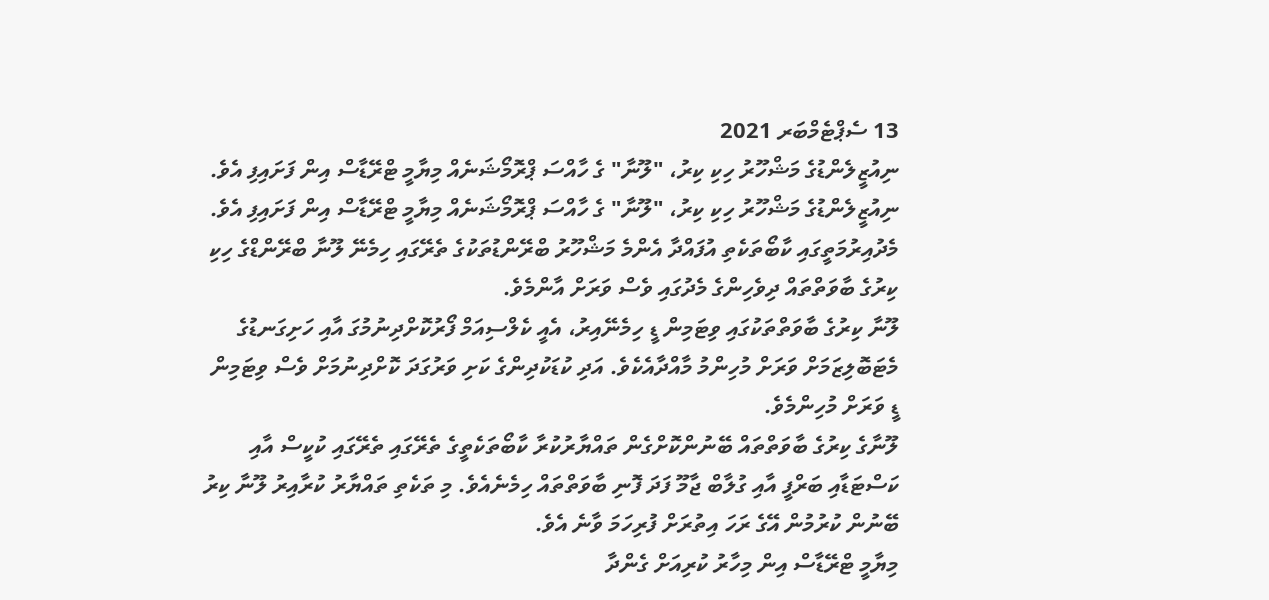13 ސެޕްޓެމްބަރ 2021
ނިއުޒީލެންޑުގެ މަޝްހޫރު ހިކި ކިރު، "ލޫނާ" ގެ ހާއްސަ ޕްރޮމޯޝަނެއް މިޔާމީ ޓްރޭޑާސް އިން ފަށައިފި އެވެ.
ނިއުޒީލެންޑުގެ މަޝްހޫރު ހިކި ކިރު، "ލޫނާ" ގެ ހާއްސަ ޕްރޮމޯޝަނެއް މިޔާމީ ޓްރޭޑާސް އިން ފަށައިފި އެވެ.
މެދުއިރުމަތީގައި ކާބޯތަކެތި އުފައްދާ އެންމެ މަޝްހޫރު ބްރޭންޑުތަކުގެ ތެރޭގައި ހިމެނޭ ލޫނާ ބްރޭންޑްގެ ހިކި ކިރުގެ ބާވަތްތައް ދިވެހިންގެ މެދުގައި ވެސް ވަރަށް އާންމެވެ.
ލޫނާ ކިރުގެ ބާވަތްތަކުގައި ވިޓަމިން ޑީ ހިމެނޭއިރު، އެއީ ކެލްސިއަމް ފޯރުކޮށްދިނުމުގަ އާއި ހަށިގަނޑުގެ މެޓަބޮލިޒަމަށް ވަރަށް މުހިންމު މާއްދާއެކެވެ. އަދި ކުޑަކުދިންގެ ކަށި ވަރުގަދަ ކޮށްދިނުމަށް ވެސް ވިޓަމިން ޑީ ވަރަށް މުހިންމެވެ.
ލޫނާގެ ކިރުގެ ބާވަތްތައް ބޭނުންކޮށްގެން ތައްޔާރުކުރާ ކާބޯތަކެތީގެ ތެރޭގައި ތެރޭގައި ކުކީސް އާއި ކަސްޓަޑާއި ބަރްފީ އާއި ގުލާބް ޖާމޫ ފަދަ ފޮނި ބާވަތްތައް ހިމެނެއެވެ. މި ތަކެތި ތައްޔާރު ކުރާއިރު ލޫނާ ކިރު ބޭނުން ކުރުމުން އޭގެ ރަހަ އިތުރަށް ފުރިހަމަ ވާނެ އެވެ.
މިޔާމީ ޓްރޭޑާސް އިން މިހާރު ކުރިއަށް ގެންދާ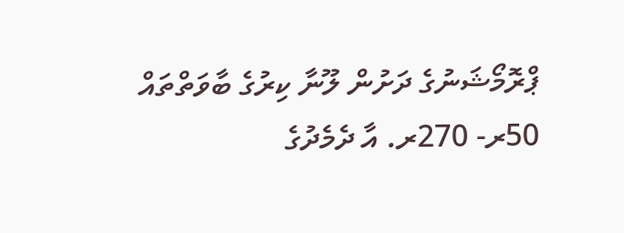ޕްރޮމޯޝަނުގެ ދަށުން ލޫނާ ކިރުގެ ބާވަތްތައް 50ރ- 270ރ. އާ ދެމެދުގެ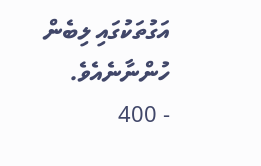އަގުތަކުގައި ލިބެން ހުންނާނެއެވެ.
- 400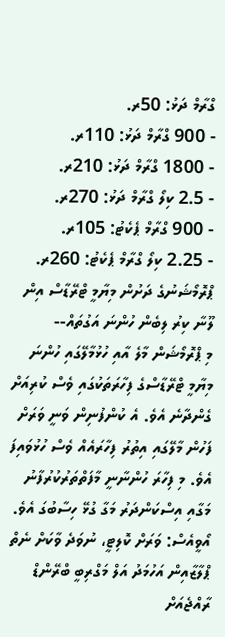ގްރާމް ދަޅު: 50ރ.
- 900 ގްރާމް ދަޅު: 110ރ.
- 1800 ގްރާމް ދަޅު: 210ރ.
- 2.5 ކިލޯ ގްރާމް ދަޅު: 270ރ.
- 900 ގްރާމް ޕެކެޓު: 105ރ.
- 2.25 ކިލޯ ގްރާމް ޕެކެޓު: 260ރ.
ޕްރޮމޯޝަނުގެ ދަށުން މިޔާމީ ޓްރޭޑާސް އިން ލޫނާ ކިރު ލިބެން ހުންނަ އަގުތައް--
މި ޕްރޮމޯޝަން މާލެ އާއި ހުޅުމާލޭގައި ހުންނަ މިޔާމީ ޓްރޭޑާސްގެ ފިހާރަތަކުގައި ވެސް ކުރިއަށް ގެންދާނެ އެވެ. އެ ކުންފުނިން ވަނީ ވަރަށް ފަހުން މާލޭގައި އިތުރު ފިހާރައެއް ވެސް ހުޅުވައިފަ އެވެ. މި ފިހާރަ ހުންނާނީ މާފަތްތަރުކުރުފާނު މަގާއި އިސްކަންދަރު މަގާ ގުޅޭ ހިސާބުގަ އެވެ.
އޯވީއެސް: ވަރަށް ކޮލިޓީ، ނުވަދެ ވާކަށް ނެތް
ޕްލާޒާއިން އަހުމަދު އަލް މަގްރިބީ ބްރޭންޑް ރާއްޖެއަށް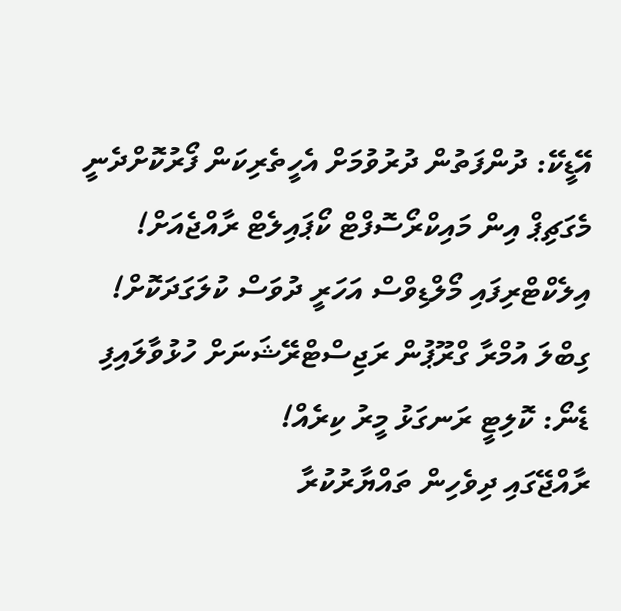އޭޑީކޭ: ދުންފަތުން ދުރުވުމަށް އެހީތެރިކަން ފޯރުކޮށްދެނީ
މެގަޗިޕް އިން މައިކްރޯސޮފްޓް ކޯޕައިލެޓް ރާއްޖެއަށް!
އިލެކްޓްރިފައި މޯލްޑިވްސް އަހަރީ ދުވަސް ކުލަގަދަކޮށް!
ގިބްލަ އުމްރާ ގްރޫޕުން ރަޖިސްޓްރޭޝަނަށް ހުޅުވާލައިފި
ޑެނޯ: ކޮލިޓީ ރަނގަޅު މީރު ކިރެއް!
ރާއްޖޭގައި ދިވެހިން ތައްޔާރުކުރާ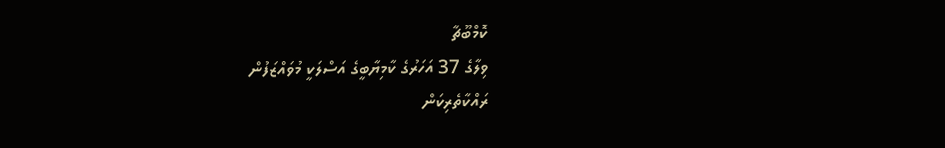ކޮމްބޫޗާ
ވިލާގެ 37 އަހަރުގެ ކާމިޔާބީގެ އަސްލަކީ މުވައްޒަފުން
ރައްކާތެރިކަން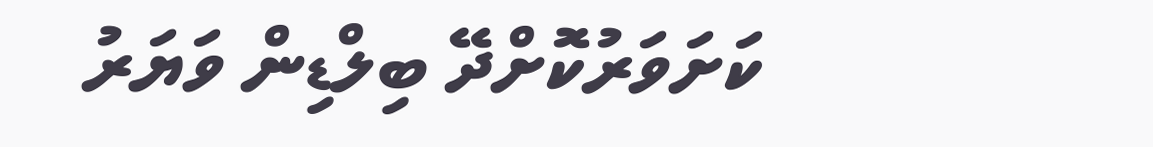ކަށަވަރުކޮށްދޭ ބިލްޑިން ވަޔަރު